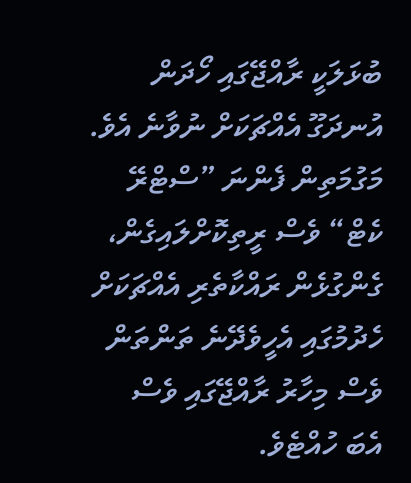ބުޅަލަކީ ރާއްޖޭގައި ހޯދަން އުނދަގޫ އެއްޗަކަށް ނުވާނެ އެވެ. މަގުމަތިން ފެންނަ ”ސްޓްރޭ ކެޓް“ ވެސް ރީތިކޮށްލައިގެން، ގެންގުޅެން ރައްކާތެރި އެއްޗަކަށް ހެދުމުގައި އެހީވެދޭނެ ތަންތަން ވެސް މިހާރު ރާއްޖޭގައި ވެސް އެބަ ހުއްޓެވެ.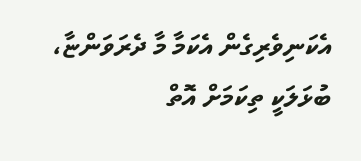އެކަނިވެރިގެން އެކަމާ މާ ދެރަވަންޏާ، ބުޅަލަކީ ތިކަމަށް އޮތް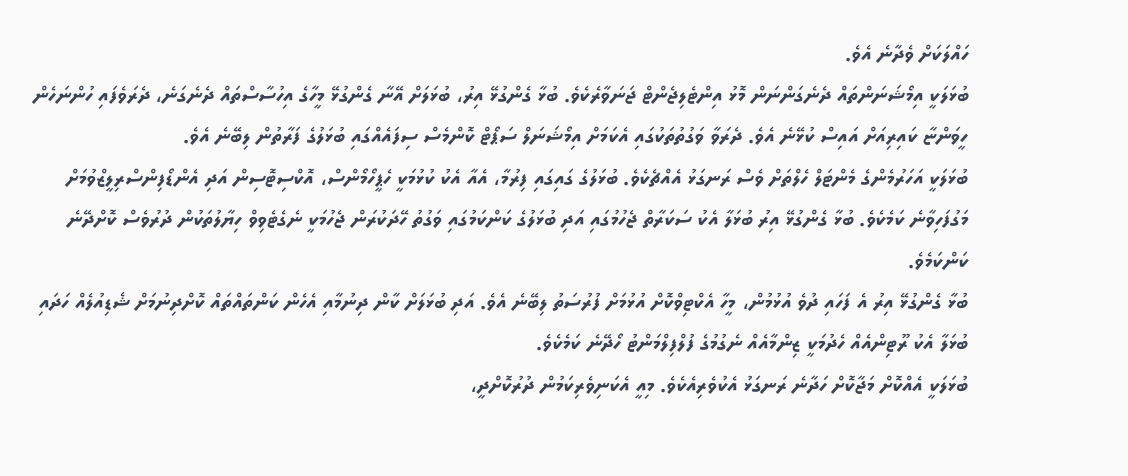ހައްލަކަށް ވެދާނެ އެވެ.
ބުޅަލަކީ އިމޯޝަނަންތައް ދެނެގަންނަން މޮޅު އިންޓެލިޖެންޓް ޖަނަވާރެކެވެ. ބުޅާ ގެންގުޅޭ އިރު، ބުޅަލަށް އޭނާ ގެންގުޅޭ މީހާގެ އިހުސާސްތައް ދެނެގަނެ، ދެރަވެފައި ހުންނަހެން ހީވަންޏާ ކައިރިއަށް އައިސް ކުޅޭނެ އެވެ. ދެރަވާ ވަގުތުތަކުގައި އެކަމަށް އިމޯޝަނަލް ސަޕޯޓް ކޮންމެސް ސިފައެއްގައި ބުޅަލުގެ ފަރާތުން ލިބޭނެ އެވެ.
ބުޅަލަކީ އަހަރުމެންގެ މެންޓަލް ހެލްތަށް ވެސް ރަނގަޅު އެއްޗެކެވެ. ބުޅަލުގެ ގައިގައި ފިރުމާ، އެއާ އެކު ކުޅުމަކީ ހެޕީހޯމޯންސް، އޮކްސިޓޮސިން އަދި އެންޑޯފިންސްރިލީޒްވުމަށް މަގުފަހިވާނެ ކަމެކެވެ. ބުޅާ ގެންގުޅޭ އިރު ބުޅަލާ އެކު ސަކަރާތް ޖެހުމުގައި އަދި ބުޅަލުގެ ކަންކަމުގައި ވަގުތު ހޭދަކުރަން ޖެހުމަކީ ނެގެޓެވިވް ހިޔާލުތަކުން ދުރުވެސް ކޮށްދޭނެ ކަންކަމެވެ.
ބުޅާ ގެންގުޅޭ އިރު އެ ފަހައި ދުވެ އުޅުމުން، މީހާ އެކްޓިވްކޮށް އުޅުމަށް ފުރުސަތު ލިބޭނެ އެވެ. އަދި ބުޅަލަށް ކާން ދިނުމާއި އެހެން ކަންތައްތައް ކޮށްދިނުމަށް ޝެޑިއުލެއް ހަދައި ބުޅަލާ އެކު ރޫޓިންއެއް ހެދުމަކީ ޒިންމާއެއް ނެގުމުގެ ފުލްފިލްމަންޓު ހޯދޭނެ ކަމެކެވެ.
ބުޅަލަކީ އެއްކޮށް މަޖާކޮށް ހަދާނެ ރަނގަޅު އެކުވެރިއެކެވެ. މިއީ އެކަނިވެރިކަމުން ދުރުކޮށްދީ،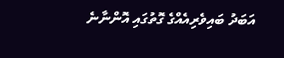އަބަދު ބައިވެރިއެއްގެ ގޮތުގައި އޮންނާނެ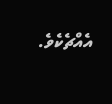އެއްޗެކެވެ.